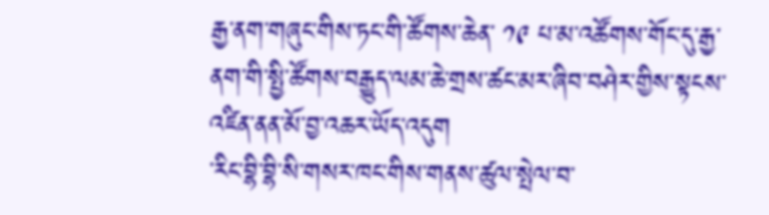རྒྱ་ནག་གཞུང་གིས་ཏང་གི་ཚོགས་ཆེན་ ༡༩ པ་མ་འཚོགས་གོང་དུ་རྒྱ་ནག་གི་སྤྱི་ཚོགས་བརྒྱུད་ལམ་ཆེ་གྲས་ཚང་མར་ཞིབ་བཤེར་གྱིས་སྟངས་འཛིན་ནན་མོ་བྱ་འཆར་ཡོད་འདུག
་རིང་བྷི་བྷི་སི་གསར་ཁང་གིས་གནས་ཚུལ་སྤེལ་བ་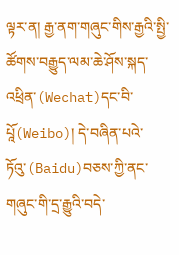ལྟར་ན། རྒྱ་ནག་གཞུང་གིས་རྒྱའི་སྤྱི་ཚོགས་བརྒྱུད་ལམ་ཆེ་ཤོས་སྐད་འཕྲིན་(Wechat)དང་བི་པཱོ(Weibo)། དེ་བཞིན་པའེ་ཏོའུ་(Baidu)བཅས་ཀྱི་ནང་གཞུང་གི་དྲ་རྒྱུའི་བདེ་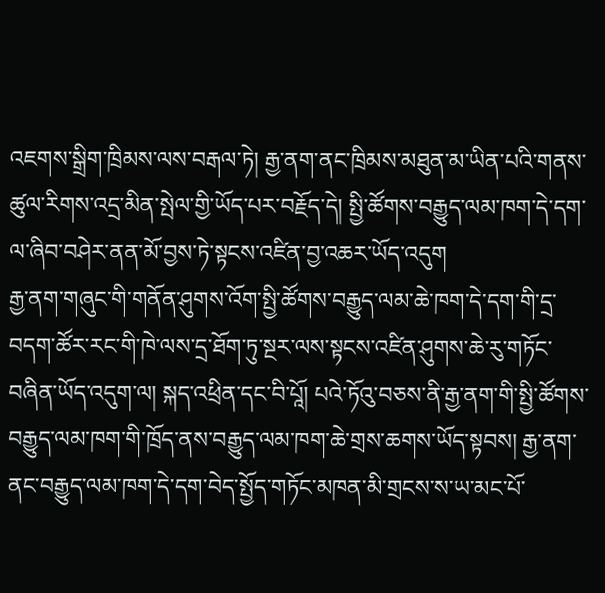འཇགས་སྒྲིག་ཁྲིམས་ལས་བརྒལ་ཏེ། རྒྱ་ནག་ནང་ཁྲིམས་མཐུན་མ་ཡིན་པའི་གནས་ཚུལ་རིགས་འདྲ་མིན་སྤེལ་གྱི་ཡོད་པར་བརྗོད་དེ། སྤྱི་ཚོགས་བརྒྱུད་ལམ་ཁག་དེ་དག་ལ་ཞིབ་བཤེར་ནན་མོ་བྱས་ཏེ་སྟངས་འཛིན་བྱ་འཆར་ཡོད་འདུག
རྒྱ་ནག་གཞུང་གི་གནོན་ཤུགས་འོག་སྤྱི་ཚོགས་བརྒྱུད་ལམ་ཆེ་ཁག་དེ་དག་གི་དྲ་བདག་ཚོར་རང་གི་ཁེ་ལས་དྲ་ཐོག་ཏུ་སྔར་ལས་སྟངས་འཛིན་ཤུགས་ཆེ་རུ་གཏོང་བཞིན་ཡོད་འདུག་ལ། སྐད་འཕྲིན་དང་བི་པཱོ། པའེ་ཏོའུ་བཅས་ནི་རྒྱ་ནག་གི་སྤྱི་ཚོགས་བརྒྱུད་ལམ་ཁག་གི་ཁྲོད་ནས་བརྒྱུད་ལམ་ཁག་ཆེ་གྲས་ཆགས་ཡོད་སྟབས། རྒྱ་ནག་ནང་བརྒྱུད་ལམ་ཁག་དེ་དག་བེད་སྤྱོད་གཏོང་མཁན་མི་གྲངས་ས་ཡ་མང་པོ་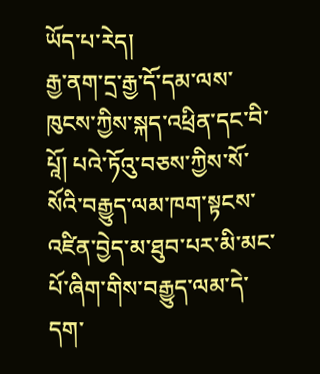ཡོད་པ་རེད།
རྒྱ་ནག་དྲ་རྒྱ་དོ་དམ་ལས་ཁུངས་ཀྱིས་སྐད་འཕྲིན་དང་བི་པཱོ། པའེ་ཏོའུ་བཅས་ཀྱིས་སོ་སོའི་བརྒྱུད་ལམ་ཁག་སྟངས་འཛིན་བྱེད་མ་ཐུབ་པར་མི་མང་པོ་ཞིག་གིས་བརྒྱུད་ལམ་དེ་དག་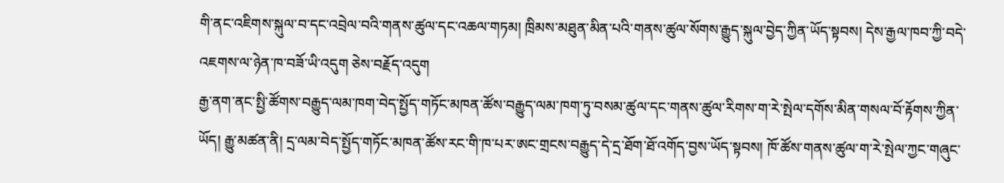གི་ནང་འཇིགས་སྐུལ་བ་དང་འབྲེལ་བའི་གནས་ཚུལ་དང་འཆལ་གཏམ། ཁྲིམས་མཐུན་མིན་པའི་གནས་ཚུལ་སོགས་རྒྱུད་སྐུལ་བྱེད་ཀྱིན་ཡོད་སྟབས། དེས་རྒྱལ་ཁབ་ཀྱི་བདེ་འཇགས་ལ་ཉེན་ཁ་བཟོ་ཡི་འདུག ཅེས་བརྗོད་འདུག
རྒྱ་ནག་ནང་སྤྱི་ཚོགས་བརྒྱུད་ལམ་ཁག་བེད་སྤྱོད་གཏོང་མཁན་ཚོས་བརྒྱུད་ལམ་ཁག་ཏུ་བསམ་ཚུལ་དང་གནས་ཚུལ་རིགས་ག་རེ་སྤེལ་དགོས་མིན་གསལ་བོ་རྟོགས་ཀྱིན་ཡོད། རྒྱུ་མཚན་ནི། དྲ་ལམ་བེད་སྤྱོད་གཏོང་མཁན་ཚོས་རང་གི་ཁ་པར་ཨང་གྲངས་བརྒྱུད་དེ་དྲ་ཐོག་ཐོ་འགོད་བྱས་ཡོད་སྟབས། ཁོ་ཚོས་གནས་ཚུལ་ག་རེ་སྤེལ་ཀྱང་གཞུང་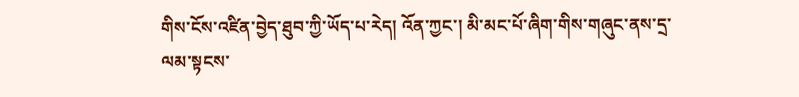གིས་ངོས་འཛིན་བྱེད་ཐུབ་ཀྱི་ཡོད་པ་རེད། འོན་ཀྱང་། མི་མང་པོ་ཞིག་གིས་གཞུང་ནས་དྲ་ལམ་སྟངས་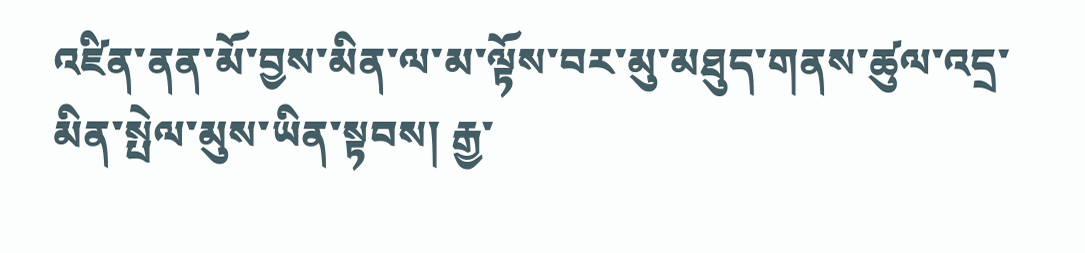འཛིན་ནན་མོ་བྱས་མིན་ལ་མ་ལྟོས་བར་མུ་མཐུད་གནས་ཚུལ་འདྲ་མིན་སྤེལ་མུས་ཡིན་སྟབས། རྒྱ་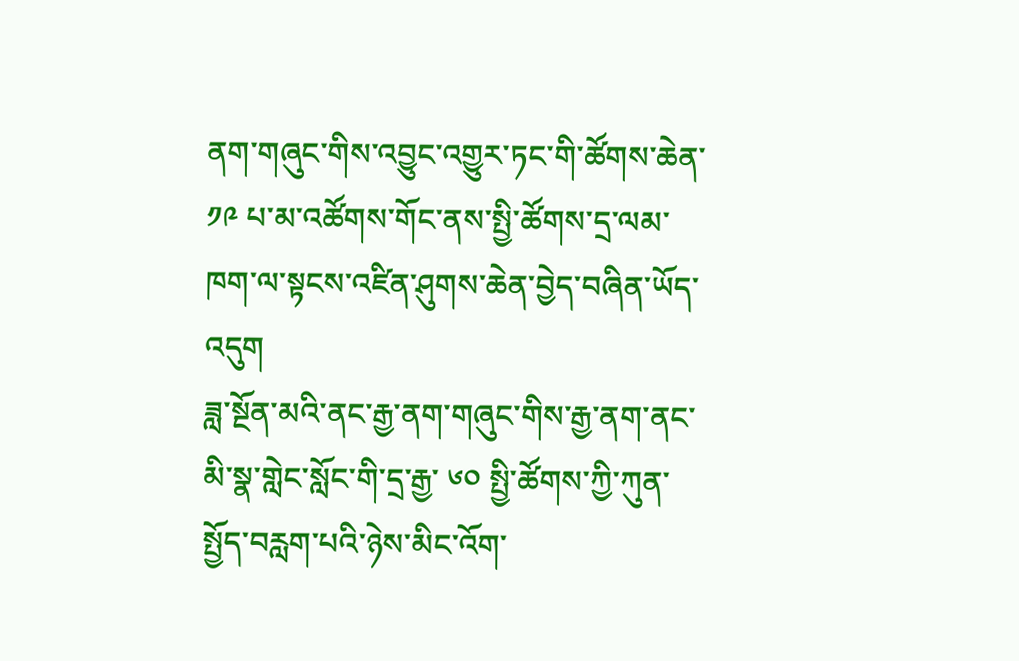ནག་གཞུང་གིས་འབྱུང་འགྱུར་ཏང་གི་ཚོགས་ཆེན་ ༡༩ པ་མ་འཚོགས་གོང་ནས་སྤྱི་ཚོགས་དྲ་ལམ་ཁག་ལ་སྟངས་འཛིན་ཤུགས་ཆེན་བྱེད་བཞིན་ཡོད་འདུག
ཟླ་སྔོན་མའི་ནང་རྒྱ་ནག་གཞུང་གིས་རྒྱ་ནག་ནང་མི་སྣ་གླེང་སློང་གི་དྲ་རྒྱ་ ༦༠ སྤྱི་ཚོགས་ཀྱི་ཀུན་སྤྱོད་བརླག་པའི་ཉེས་མིང་འོག་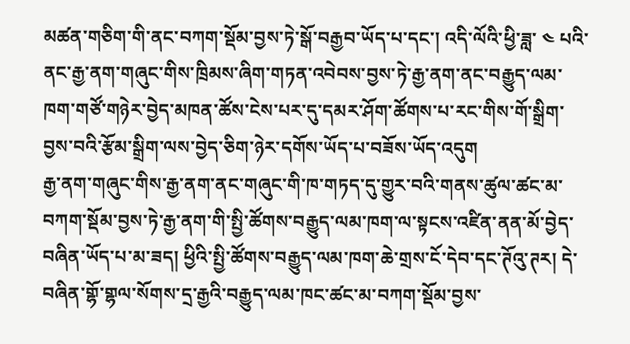མཚན་གཅིག་གི་ནང་བཀག་སྡོམ་བྱས་ཏེ་སྒོ་བརྒྱབ་ཡོད་པ་དང་། འདི་ལོའི་ཕྱི་ཟླ་ ༤ པའི་ནང་རྒྱ་ནག་གཞུང་གིས་ཁྲིམས་ཞིག་གཏན་འབེབས་བྱས་ཏེ་རྒྱ་ནག་ནང་བརྒྱུད་ལམ་ཁག་གཙོ་གཉེར་བྱེད་མཁན་ཚོས་ངེས་པར་དུ་དམར་ཤོག་ཚོགས་པ་རང་གིས་གོ་སྒྲིག་བྱས་བའི་རྩོམ་སྒྲིག་ལས་བྱེད་ཅིག་ཉེར་དགོས་ཡོད་པ་བཟོས་ཡོད་འདུག
རྒྱ་ནག་གཞུང་གིས་རྒྱ་ནག་ནང་གཞུང་གི་ཁ་གཏད་དུ་གྱུར་བའི་གནས་ཚུལ་ཚང་མ་བཀག་སྡོམ་བྱས་ཏེ་རྒྱ་ནག་གི་སྤྱི་ཚོགས་བརྒྱུད་ལམ་ཁག་ལ་སྟངས་འཛིན་ནན་མོ་བྱེད་བཞིན་ཡོད་པ་མ་ཟད། ཕྱིའི་སྤྱི་ཚོགས་བརྒྱུད་ལམ་ཁག་ཆེ་གྲས་ངོ་དེབ་དང་ཊོའུ་ཊར། དེ་བཞིན་གྷོ་གྷལ་སོགས་དྲ་རྒྱའི་བརྒྱུད་ལམ་ཁང་ཚང་མ་བཀག་སྡོམ་བྱས་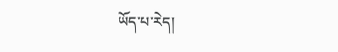ཡོད་པ་རེད།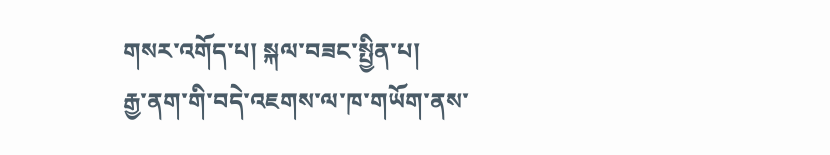གསར་འགོད་པ། སྐལ་བཟང་སྤྱིན་པ།
རྒྱ་ནག་གི་བདེ་འཇགས་ལ་ཁ་གཡོག་ནས་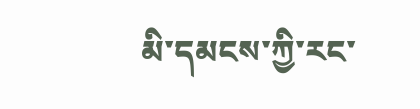མི་དམངས་ཀྱི་རང་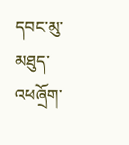དབང་མུ་མཐུད་འཕཞྲོག་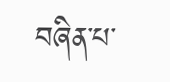བཞིན་པ་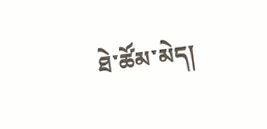ཐེ་ཚོམ་མེད།